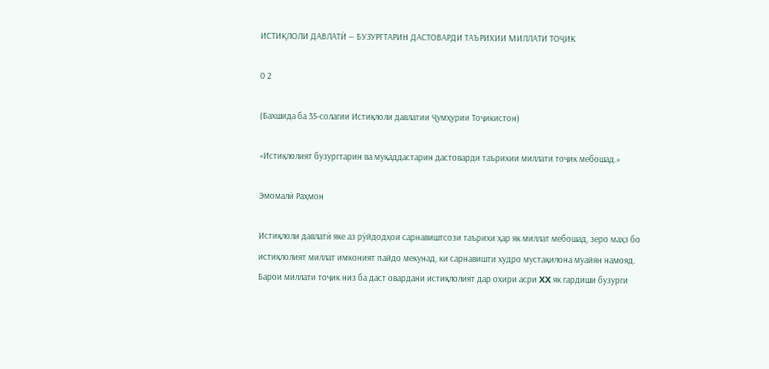ИСТИҚЛОЛИ ДАВЛАТӢ — БУЗУРГТАРИН ДАСТОВАРДИ ТАЪРИХИИ МИЛЛАТИ ТОҶИК

0 2

(Бахшида ба 35-солагии Истиқлоли давлатии Ҷумҳурии Тоҷикистон)

«Истиқлолият бузургтарин ва муқаддастарин дастоварди таърихии миллати тоҷик мебошад.»

Эмомалӣ Раҳмон

Истиқлоли давлатӣ яке аз рӯйдодҳои сарнавиштсози таърихи ҳар як миллат мебошад, зеро маҳз бо истиқлолият миллат имконият пайдо мекунад, ки сарнавишти худро мустақилона муайян намояд. Барои миллати тоҷик низ ба даст овардани истиқлолият дар охири асри XX як гардиши бузурги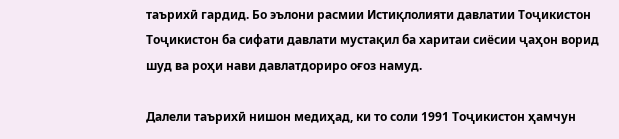таърихӣ гардид. Бо эълони расмии Истиқлолияти давлатии Тоҷикистон Тоҷикистон ба сифати давлати мустақил ба харитаи сиёсии ҷаҳон ворид шуд ва роҳи нави давлатдориро оғоз намуд.

Далели таърихӣ нишон медиҳад, ки то соли 1991 Тоҷикистон ҳамчун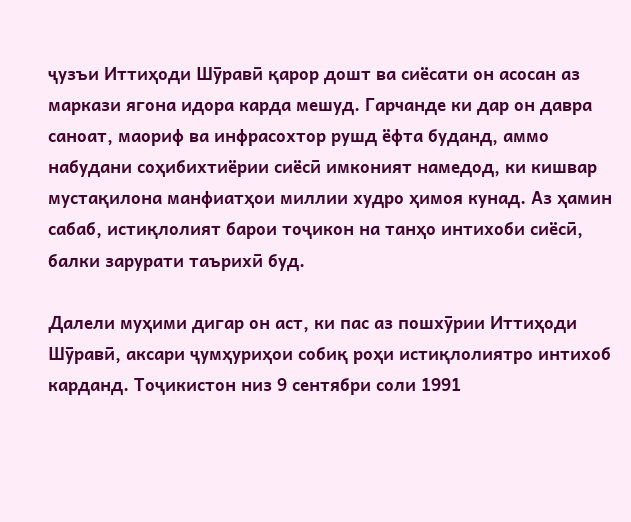ҷузъи Иттиҳоди Шӯравӣ қарор дошт ва сиёсати он асосан аз маркази ягона идора карда мешуд. Гарчанде ки дар он давра саноат, маориф ва инфрасохтор рушд ёфта буданд, аммо набудани соҳибихтиёрии сиёсӣ имконият намедод, ки кишвар мустақилона манфиатҳои миллии худро ҳимоя кунад. Аз ҳамин сабаб, истиқлолият барои тоҷикон на танҳо интихоби сиёсӣ, балки зарурати таърихӣ буд.

Далели муҳими дигар он аст, ки пас аз пошхӯрии Иттиҳоди Шӯравӣ, аксари ҷумҳуриҳои собиқ роҳи истиқлолиятро интихоб карданд. Тоҷикистон низ 9 сентябри соли 1991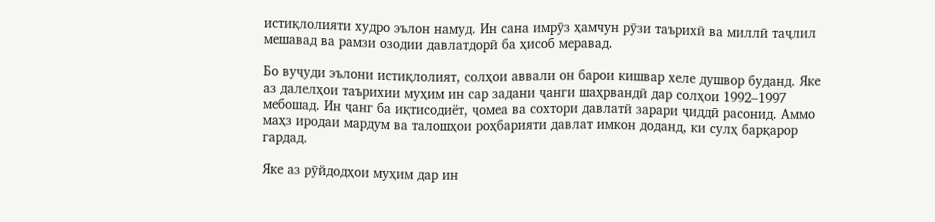истиқлолияти худро эълон намуд. Ин сана имрӯз ҳамчун рӯзи таърихӣ ва миллӣ таҷлил мешавад ва рамзи озодии давлатдорӣ ба ҳисоб меравад.

Бо вуҷуди эълони истиқлолият, солҳои аввали он барои кишвар хеле душвор буданд. Яке аз далелҳои таърихии муҳим ин сар задани ҷанги шаҳрвандӣ дар солҳои 1992–1997 мебошад. Ин ҷанг ба иқтисодиёт, ҷомеа ва сохтори давлатӣ зарари ҷиддӣ расонид. Аммо маҳз иродаи мардум ва талошҳои роҳбарияти давлат имкон доданд, ки сулҳ барқарор гардад.

Яке аз рӯйдодҳои муҳим дар ин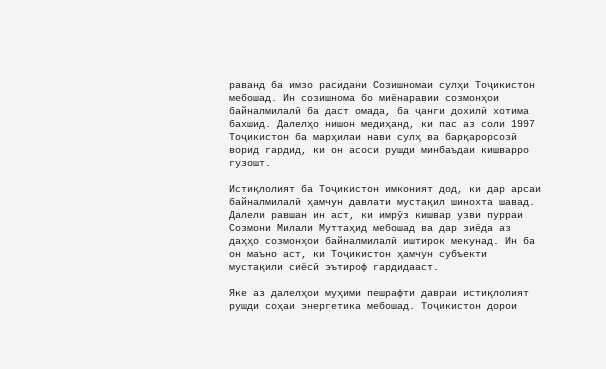раванд ба имзо расидани Созишномаи сулҳи Тоҷикистон мебошад. Ин созишнома бо миёнаравии созмонҳои байналмилалӣ ба даст омада, ба ҷанги дохилӣ хотима бахшид. Далелҳо нишон медиҳанд, ки пас аз соли 1997 Тоҷикистон ба марҳилаи нави сулҳ ва барқарорсозӣ ворид гардид, ки он асоси рушди минбаъдаи кишварро гузошт.

Истиқлолият ба Тоҷикистон имконият дод, ки дар арсаи байналмилалӣ ҳамчун давлати мустақил шинохта шавад. Далели равшан ин аст, ки имрӯз кишвар узви пурраи Созмони Милали Муттаҳид мебошад ва дар зиёда аз даҳҳо созмонҳои байналмилалӣ иштирок мекунад. Ин ба он маъно аст, ки Тоҷикистон ҳамчун субъекти мустақили сиёсӣ эътироф гардидааст.

Яке аз далелҳои муҳими пешрафти давраи истиқлолият рушди соҳаи энергетика мебошад. Тоҷикистон дорои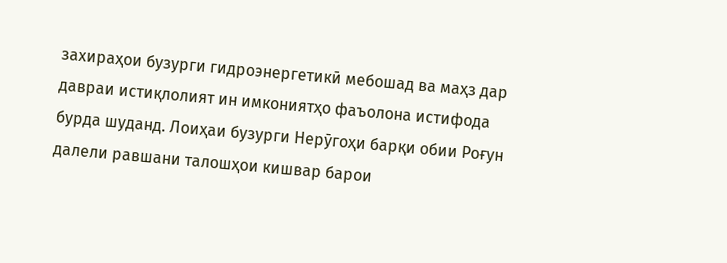захираҳои бузурги гидроэнергетикӣ мебошад ва маҳз дар давраи истиқлолият ин имкониятҳо фаъолона истифода бурда шуданд. Лоиҳаи бузурги Нерӯгоҳи барқи обии Роғун далели равшани талошҳои кишвар барои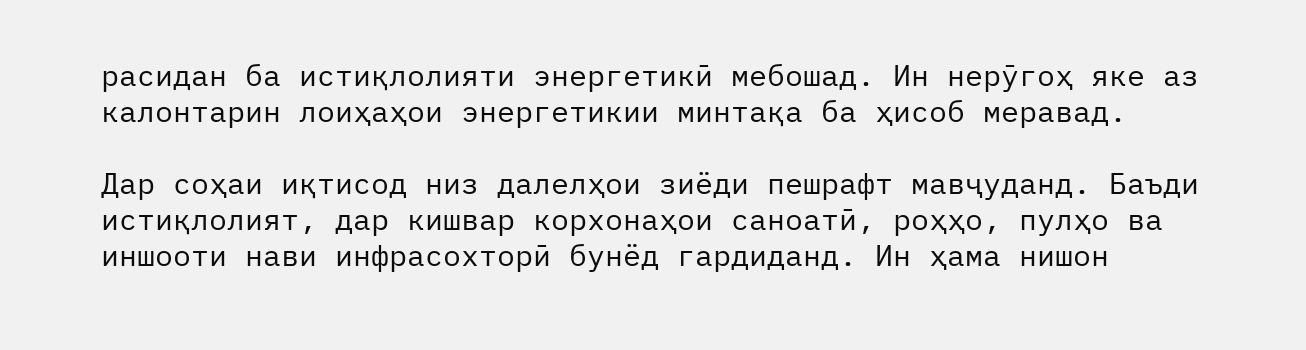расидан ба истиқлолияти энергетикӣ мебошад. Ин нерӯгоҳ яке аз калонтарин лоиҳаҳои энергетикии минтақа ба ҳисоб меравад.

Дар соҳаи иқтисод низ далелҳои зиёди пешрафт мавҷуданд. Баъди истиқлолият, дар кишвар корхонаҳои саноатӣ, роҳҳо, пулҳо ва иншооти нави инфрасохторӣ бунёд гардиданд. Ин ҳама нишон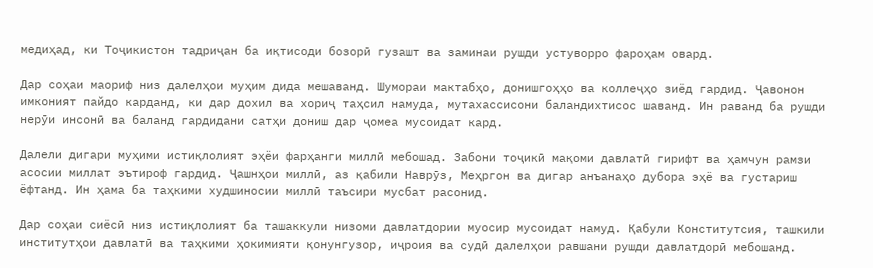медиҳад, ки Тоҷикистон тадриҷан ба иқтисоди бозорӣ гузашт ва заминаи рушди устуворро фароҳам овард.

Дар соҳаи маориф низ далелҳои муҳим дида мешаванд. Шумораи мактабҳо, донишгоҳҳо ва коллеҷҳо зиёд гардид. Ҷавонон имконият пайдо карданд, ки дар дохил ва хориҷ таҳсил намуда, мутахассисони баландихтисос шаванд. Ин раванд ба рушди нерӯи инсонӣ ва баланд гардидани сатҳи дониш дар ҷомеа мусоидат кард.

Далели дигари муҳими истиқлолият эҳёи фарҳанги миллӣ мебошад. Забони тоҷикӣ мақоми давлатӣ гирифт ва ҳамчун рамзи асосии миллат эътироф гардид. Ҷашнҳои миллӣ, аз қабили Наврӯз, Меҳргон ва дигар анъанаҳо дубора эҳё ва густариш ёфтанд. Ин ҳама ба таҳкими худшиносии миллӣ таъсири мусбат расонид.

Дар соҳаи сиёсӣ низ истиқлолият ба ташаккули низоми давлатдории муосир мусоидат намуд. Қабули Конститутсия, ташкили институтҳои давлатӣ ва таҳкими ҳокимияти қонунгузор, иҷроия ва судӣ далелҳои равшани рушди давлатдорӣ мебошанд.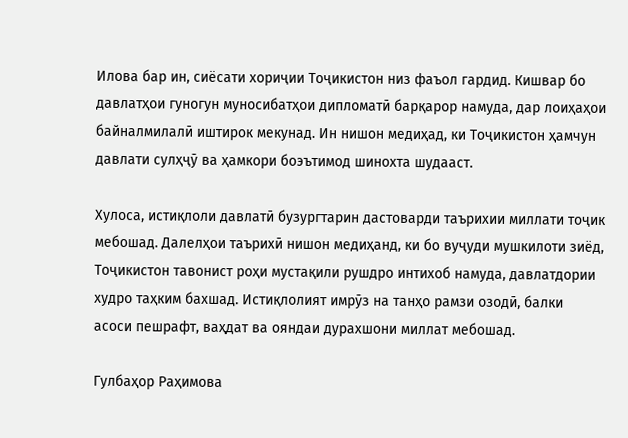Илова бар ин, сиёсати хориҷии Тоҷикистон низ фаъол гардид. Кишвар бо давлатҳои гуногун муносибатҳои дипломатӣ барқарор намуда, дар лоиҳаҳои байналмилалӣ иштирок мекунад. Ин нишон медиҳад, ки Тоҷикистон ҳамчун давлати сулҳҷӯ ва ҳамкори боэътимод шинохта шудааст.

Хулоса, истиқлоли давлатӣ бузургтарин дастоварди таърихии миллати тоҷик мебошад. Далелҳои таърихӣ нишон медиҳанд, ки бо вуҷуди мушкилоти зиёд, Тоҷикистон тавонист роҳи мустақили рушдро интихоб намуда, давлатдории худро таҳким бахшад. Истиқлолият имрӯз на танҳо рамзи озодӣ, балки асоси пешрафт, ваҳдат ва ояндаи дурахшони миллат мебошад.

Гулбаҳор Раҳимова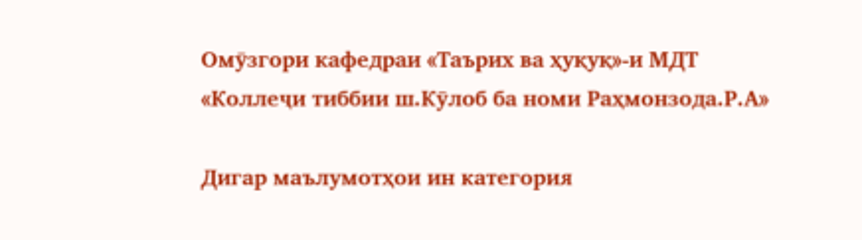Омӯзгори кафедраи «Таърих ва ҳуқуқ»-и МДТ «Коллеҷи тиббии ш.Кӯлоб ба номи Раҳмонзода.Р.А»

Дигар маълумотҳои ин категория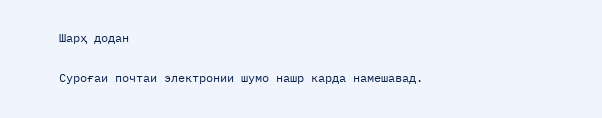Шарҳ додан

Суроғаи почтаи электронии шумо нашр карда намешавад.